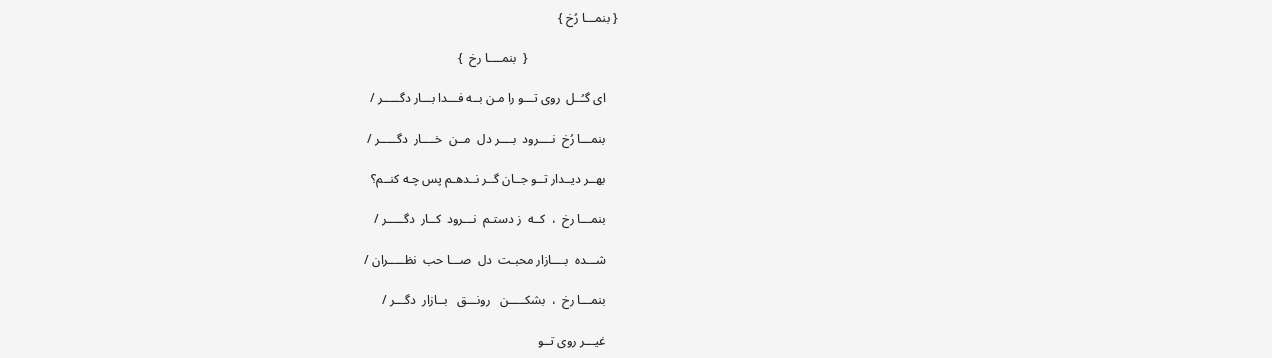{ بنمـــا رُخ }

                             {  بنمــــا رخ  }

    ای گـُــل  روی تـــو را مـن بــه فـــدا بـــار دگـــــر /

    بنمـــا رُخ  نــــرود  بــــر دل  مــن  خــــار  دگـــــر /

    بهــر دیــدار تــو جــان گــر نــدهـم پس چـه کنــم؟

    بنمـــا رخ  ،  کــه  ز دستـم  نـــرود  کــار  دگـــــر /

    شـــده  بــــازار محبـت  دل  صـــا حب  نظـــــران /

    بنمـــا رخ  ،  بشکـــــن   رونـــق   بــازار  دگـــر /

    غیـــر روی تــو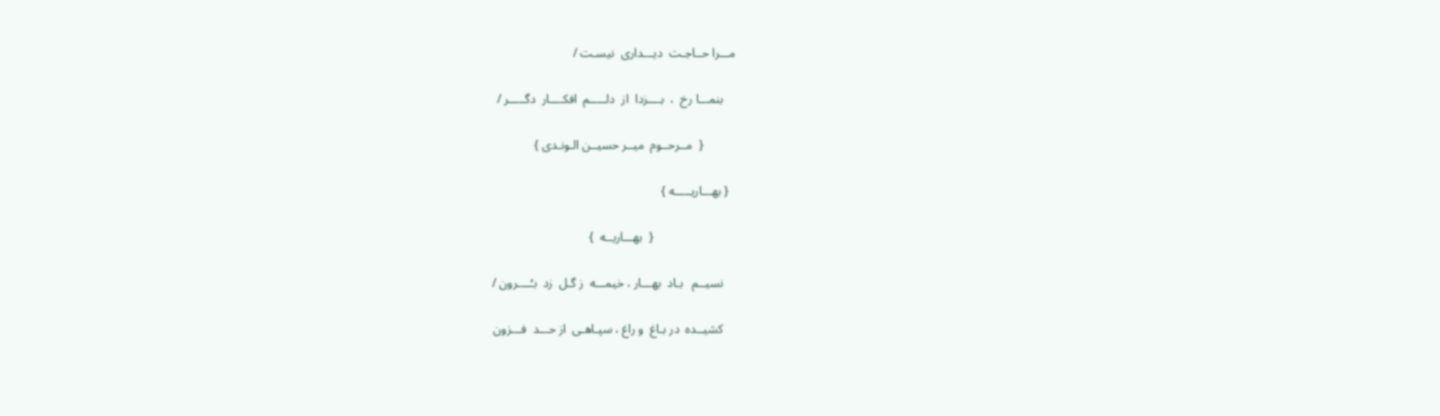مـــرا حــاجـت  دیـــداری  نیسـت /

    بنمـــا رخ  ،  بــــزدا  از  دلـــــم  افکــــار  دگـــــر /

          {  مــرحــوم  میــر حسیــن الـونـدی }

  { بهـــاریـــــه }

                          {  بهـــاریــه  }

    نسیــم   بـاد  بهـــار ، خیمـــه  ز گـل  زد  بـُــــرون /

    کشیــده  در بـاغ  و راغ ، سپـاهـی  از حـــد  فـــزون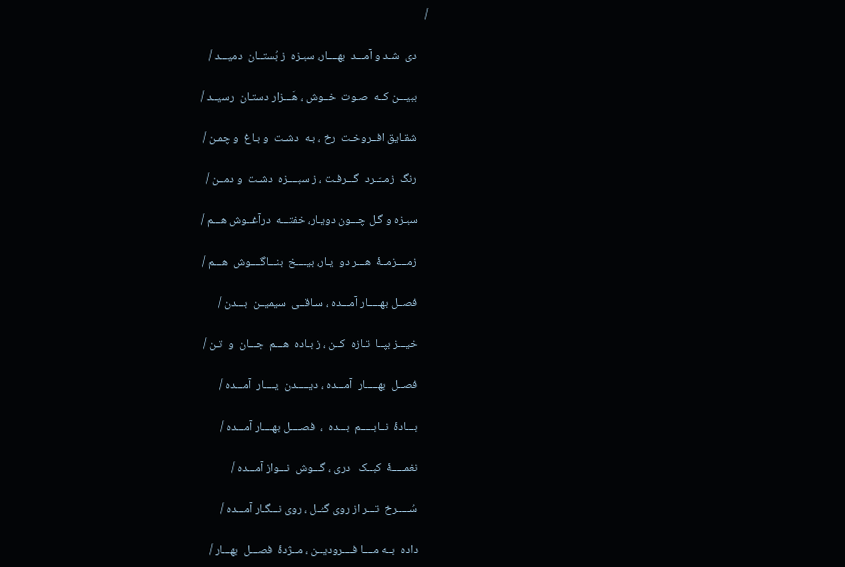/

    دی  شـد و آمـــد  بهــــار، سبـزه  ز بُستــان  دمیـــد /

    ببیـــن کــه  صـوت  خــوش ، هَـــزار دستـان  رسیــد /

    شقـایق افــروخـت  رخ ، بـه  دشـت  و بـاغ  و چمـن /

    رنگ  زمــّــرد  گـــرفـت ، ز سبــــزه  دشـت  و دمــن /

    سبـزه و گـل چـــون دویـار، خفتـــه  درآغــوش هـــم /

    زمــــزمــۀ  هـــر دو  یـار، بیــــخ  بنـــاگــــوش  هـــم /

    فصــل بهـــــار آمـــده ، سـاقــی  سیمیــن  بـــدن /

    خیـــز بپــا  تـازه  کــن ، ز بـاده  هـــم  جـــان  و  تـن /

    فصــل  بهـــــار  آمـــده ، دیـــــدن  یــــار  آمـــده /

    بـــادۀ  نــابـــــم  بـــده  ،  فصــــل بهــــار آمـــده /

    نغمـــــۀ  کبــک   دری ، گـــوش  نـــواز آمـــده /

    سُـــــرخ  تـــر از روی گـُــل ، روی نـــگـار آمـــده /

    داده  بــه مــــا فــــرودیــن ، مــژدۀ  فصـــل  بهـــار /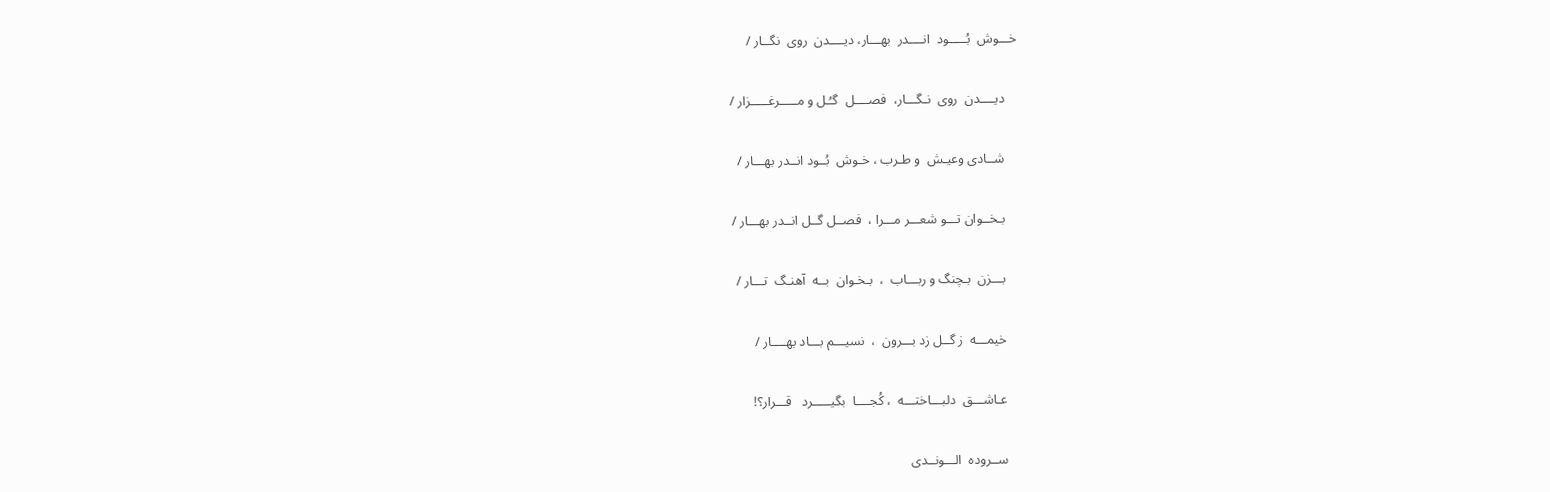خـــوش  بُـــــود  انــــدر  بهـــار، دیــــدن  روی  نگــار /

    دیــــدن  روی  نـگـــار،  فصــــل  گـُـل و مـــــرغـــــزار /

    شــادی وعیـش  و طـرب ، خـوش  بُــود انــدر بهـــار /

    بـخــوان تـــو شعـــر مـــرا ،  فصــل گــل انــدر بهـــار /

    بـــزن  بـچنگ و ربـــاب  ،  بـخـوان  بــه  آهنـگ  تـــار /

    خیمـــه  ز گــل زد بـــرون  ،  نسیـــم بـــاد بهــــار /

    عـاشـــق  دلبـــاختـــه  ، کُجــــا  بگیـــــرد   قـــرار؟!

    ســروده  الـــونــدی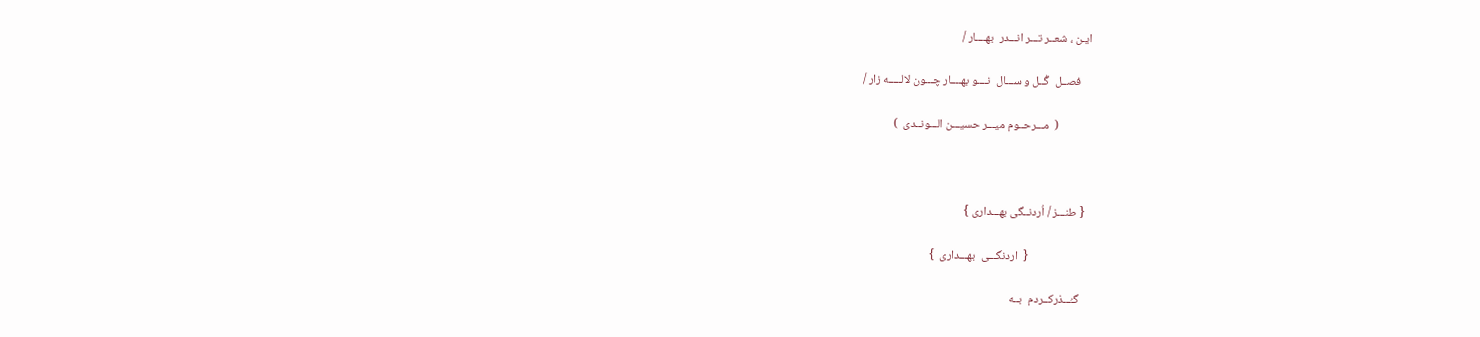ایـن ، شعــر تـــر انـــدر  بهــــار /

    فصــل  گُــل و ســـال  نــــو بهــــار چـــون لالـــــه زار /

            (  مـــرحــوم میـــر حسیـــن الـــونــدی  )



  { طنـــز / اُردنــگی بهـــداری }

                       {  اردنگـــی  بهـــداری  }

    گـُـــذرکــردم  بــه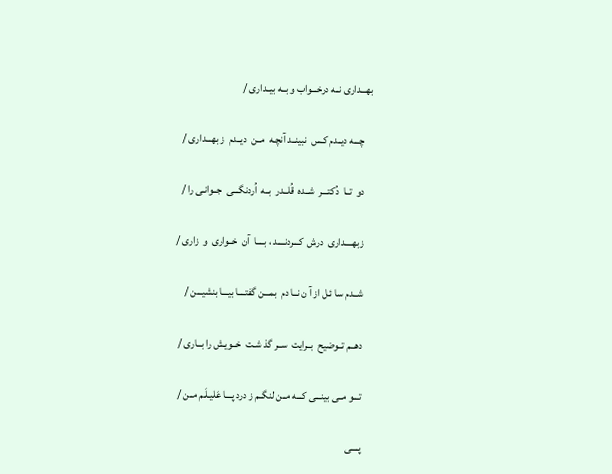بهـــداری نــه درخـــواب و بــه بیــداری /

    چـــه دیــدم کـس  نبینــد آنچـه  مــن  دیــدم  ز بهـــداری /

    دو  تــا  دُکتـــر  شــده  قُلــدر  بــه  اُردنگـــی  جــوانـی را /

    زبهــــداری  درش  کـــردنــــد ، بــــا  آن  خــواری  و  زاری /

    شــدم سا ئـل از آ ن نــا دم  بمـــن گفتــــا بیـــا بنشیـــن /

    دهــم تــوضیح  بــرایت  ســر گذ شـت  خــویـش را بــاری /

    تـــو مــی بینـــی کـــه مــن لنگــم ز درد پـــا عَلیـلَـم مــن /

    پــــی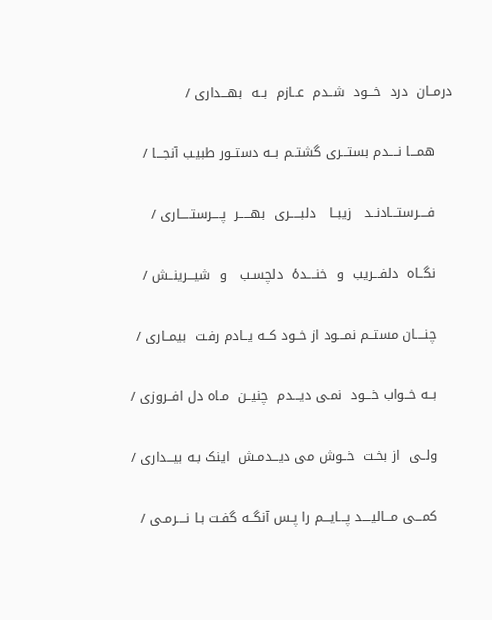درمــان  درد  خـــود  شــدم  عــازم  بــه  بهـــداری /

    همـــا نــــدم بستـــری گشتــم بــه دستــور طبیـب آنجـــا /

    فــــرستـــادنــد   زیبــا   دلبـــــری  بهـــــر  پــــرستـــــاری /

    نگــاه  دلفـــریب  و  خنــــدۀ  دلچسـب   و  شیـــرینــش /

    چنــــان مستــم نمـــود از خــود کــه یــادم رفـت  بیمــاری /

    بــه خــواب خـــود  نمـی دیـــدم  چنیــن  مـاه دل افــروزی /

    ولــی  از بخـت  خــوش می دیـــدمـش  اینک بـه بیـــداری /

    کمـــی مـــالیــــد پـــایـــم را پـس آنگــه گفـت بـا نــــرمـی /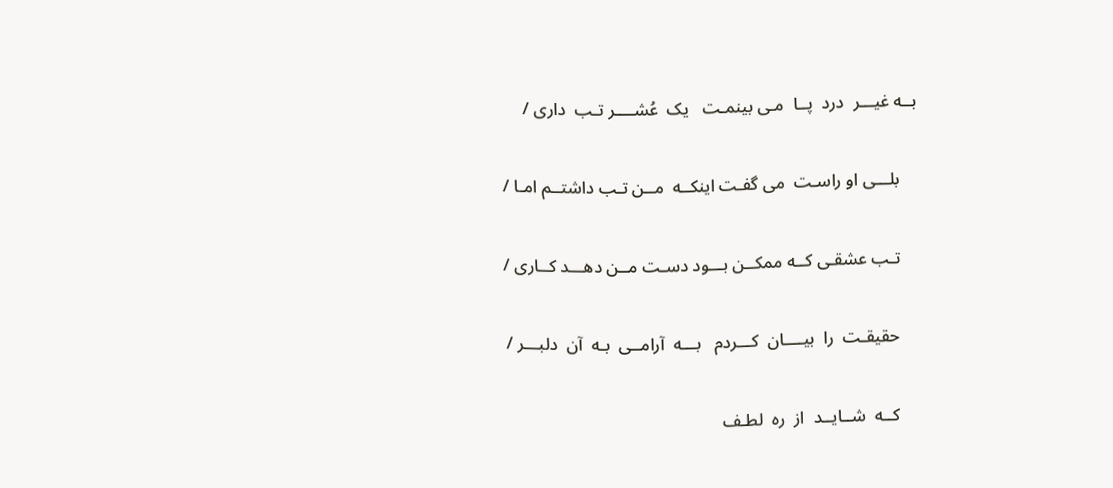بــه غیـــر  درد  پــا  مـی بینمـت   یک  عُشــــر تـب  داری /

    بلـــی او راسـت  می گفـت اینکــه  مــن تـب داشتــم امـا /

    تـب عشقـی کــه ممکــن بـــود دسـت مــن دهـــد کــاری /

    حقیقـت  را  بیــــان  کـــردم   بـــه  آرامــی  بـه  آن  دلبـــر /

    کــه  شــایــد  از  ره  لطـف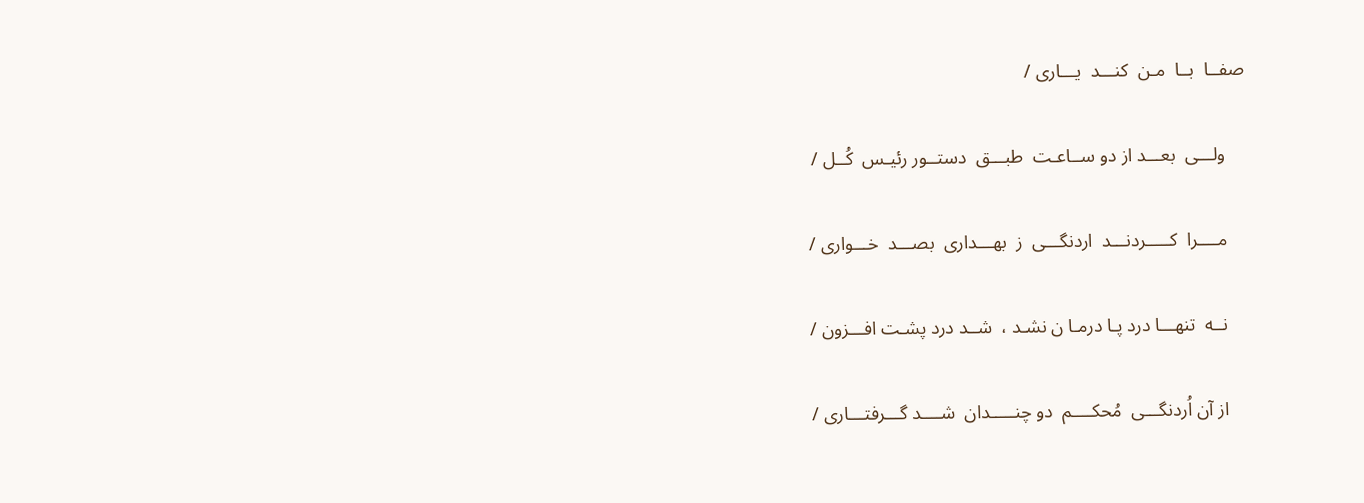صفــا  بــا  مـن  کنـــد  یـــاری /

    ولـــی  بعـــد از دو ســاعـت  طبـــق  دستــور رئیـس  کُــل /

    مــــرا  کـــــردنـــد  اردنگـــی  ز  بهـــداری  بصـــد  خـــواری /

    نــه  تنهـــا درد پـا درمـا ن نشـد ،  شــد درد پشـت افـــزون /

    از آن اُردنگـــی  مُحکــــم  دو چنـــــدان  شــــد گـــرفتـــاری /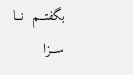بگفتــم  نــا ســزا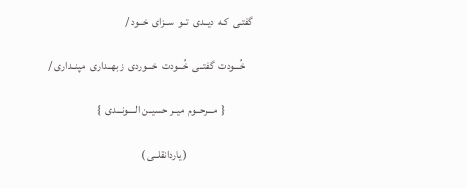گفتـی  کـه  دیــدی  تــو  ســزای  خــود /

    خُـــودت  گفتــی  خُـــودت  خـــوردی  ز بهــداری  مپنــداری /

             {  مـــرحــوم  میــر حسیــن الــــونـــدی  }

                               ( یاردانقلــی )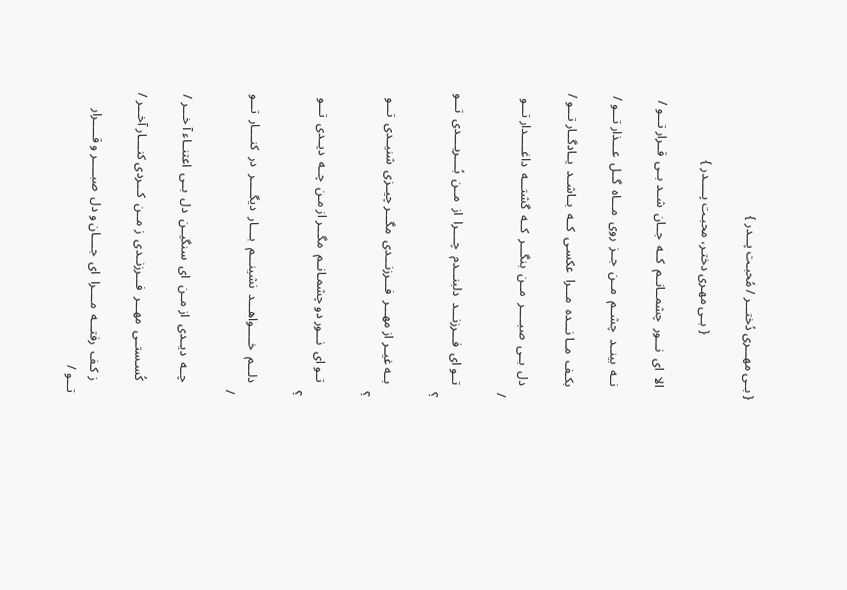{ بــی مهـــری دُختـــر / مُحبـت پـــدر }

                     { بــی مهـری دختـر، محبـت پـــــدر }

    الا  ای  نـــور  چشمــانــم  کــه  جــان  شــد بــی  قــرار تـــو /

    نــه  بینــد  چشــم  مــن  جــز  روی  مـــاه  گــل  عـــذار تـــو /

    بکـف  مــا نـــده  مـــرا  عکسـی  کــه  بــاشــد  یــادگــار تـــو /

    دل  بــی  صبـــــر  مــن  بنگـــر  کــه  گشتـــه  داغـــــدار تـــو /

    تــو ای  فـــرزنـــد  دلبنـــدم  چــــرا  از  مــن  بُــــریــــدی  تـــو ؟

    بــه غیــر از مهـــر  فـــرزنـــدی  مگـــر چیــزی  شنیــدی  تـــو ؟

    تــو ای  نـــور دو چشمـانــم  مگـــر از مـن  چــه  دیــدی  تـــو ؟

    دلـــم  خـــــواهـــد  نشینـــم  بــــار  دیگـــــر  در  کنــــار  تـــو /

    چــه  دیــدی  از مــن  ای  سنگیــن  دل  بــی  اعتنــاء آ خـــر /

    کُسـستــی  مهـــر  فـــرزنــدی  ز مــن  کـــردی کنــــار آخـــر /

    ز کـف  رفتـــه  مــــرا  ای  جــــان و دل  صبـــــر و قـــــرار تـــو /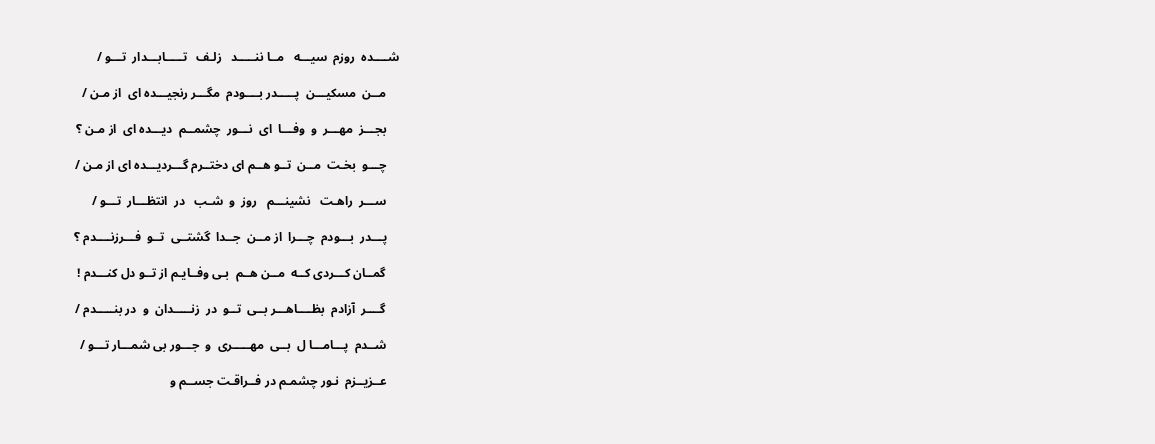شــــده  روزم  سیـــه   مــا ننـــــد   زلـف   تـــــابـــدار  تـــو /

    مــن  مسکیـــن  پـــــدر بــــودم  مگـــر رنجیـــده ای  از مـن /

    بجـــز  مهـــر  و  وفـــا  ای  نـــور  چشمــم  دیـــده ای  از مـن ؟

    چـــو  بخـت  مــن  تــو هــم ای دختــرم گـــردیـــده ای از مـن /

    ســـر  راهـت   نشینـــم   روز  و  شـب   در  انتظـــار  تـــو /

    پـــدر  بـــودم  چـــرا  از مــن  جــدا  گشتــی  تــو  فـــرزنــــدم ؟

    گمــان کـــردی کــه  مــن هــم  بـی وفــایـم از تــو دل کنـــدم !

    گــــر  آزادم  بظــــاهـــر بــی  تــو  در  زنـــــدان  و  در بنـــــدم /

    شــدم  پـــامـــا ل  بــی  مهـــــری  و  جـــور بی شمـــار تـــو /

    عــزیــزم  نـور چشمـم در فــراقـت جســم و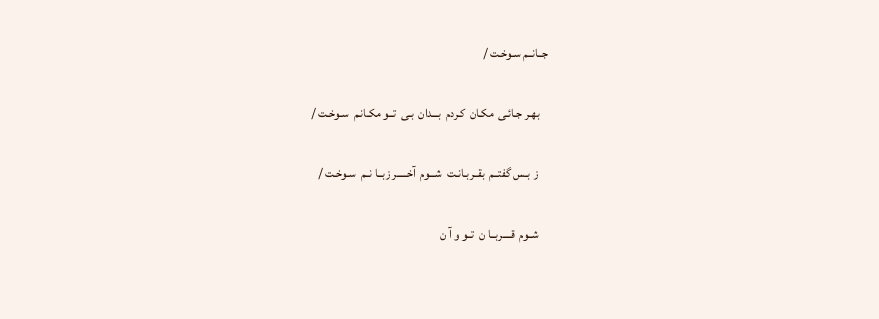جــانــم سـوخـت /

    بهـر جـائـی  مکـان  کـردم  بـــدان  بـی  تــو مکـانـم  سـوخـت /

    ز  بـس گفتــم  بقــربـانـت  شـــوم  آخـــــر زبــا نــم  سـوخـت /

    شــوم  قــــربــا ن  تــو و آ ن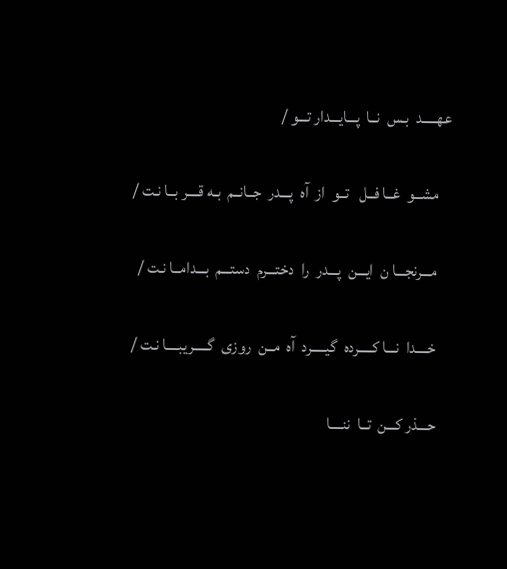عهـــــد  بـس  نــا  پـــایـــدار تـــو /

    مشــو  غــا فــل   تــو  از  آه  پـــدر  جــانــم  بـه قــــر بــا نـت /

    مـــرنجـــا ن  ایـــن  پـــدر  را  دختـــرم  دستـــم  بـــدامــا نـت /

    خــــدا  نـــا کـــــرده  گیـــــرد  آه  مــن  روزی  گـــــریبــــا نـت /

    حـــذر کـــن  تــا  ننــــا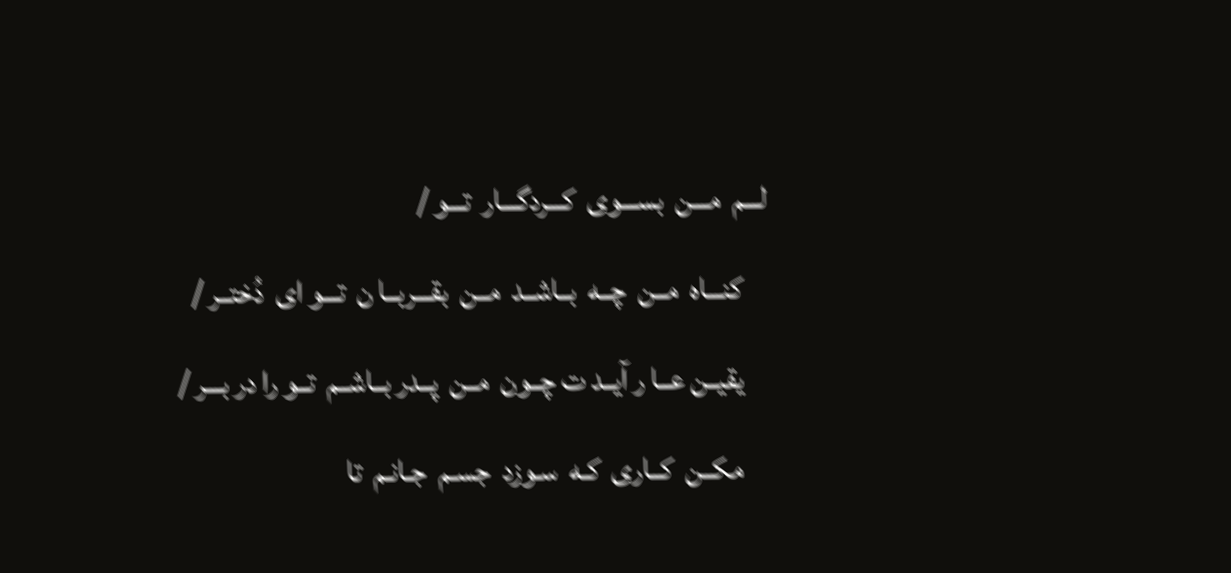لـــم  مـــن  بســـوی  کـــردگـــار  تـــو /

    کنـــاه  مــن  چــه  بــاشــد  مــن  بقـــربــا ن  تـــو ای  دُختــر /

    یقیــن عــا ر آیــد ت چــون  مــن  پــدر بــاشــم  تــو را در بـــر /

    مکــن  کــاری  کـه  سـوزد  جسـم  جـانـم  تا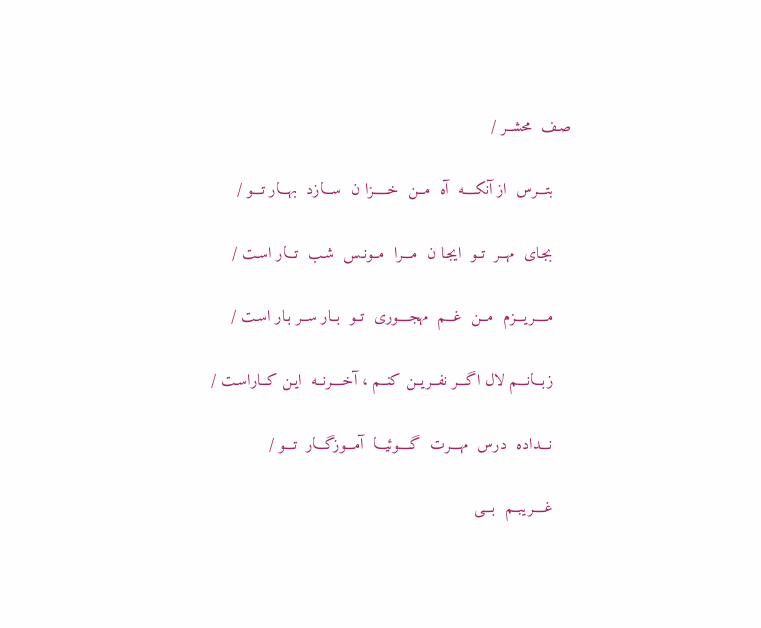صـف  محشــر /

    بتـــرس  از آنکــــه  آه  مــن  خـــــزا ن  ســـازد  بهـــار تـــو /

    بجـای  مهــر  تــو  ایجـا ن  مـــرا  مــونـس  شـب  تـــار اسـت /

    مــــریـــزم  مــن  غـــم  مهجــــوری  تــو  بــار ســر بـار اسـت /

    زبـــانـــم لال اگـــر نفــریــن کنــم ، آخــــرنــه  ایـن کــاراسـت /

    نـــداده  درس  مهـــرت  گــــوئیـــا  آمـــوزگـــار  تـــو /

    غــــریبــم  بـــی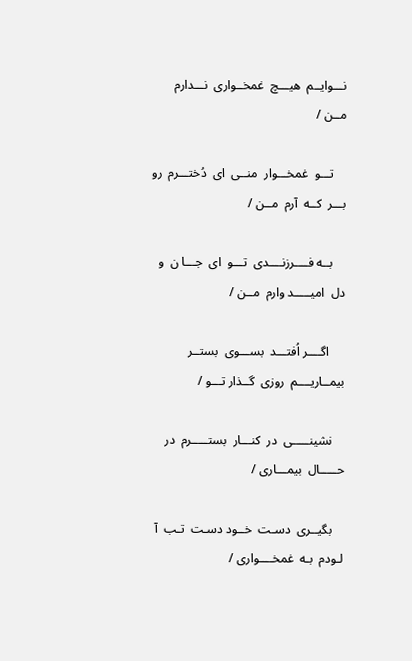نـــوایــم  هیـــچ  غمخــواری  نـــدارم  مــن /

    تـــو  غمخـــوار  منــی  ای  دُختـــرم  رو  بـــر  کــه  آرم  مــن /

    بــه فــــرزنــــدی  تـــو  ای  جـــا ن  و  دل  امیـــــد وارم  مــن /

     اگــــر اُفتـــد  بســـوی  بستــر بیمــاریــــم  روزی  گــذار تـــو /

    نشینـــــی  در  کنـــار  بستـــــرم  در  حـــــال  بیمـــاری /

    بگیــری  دسـت  خــود دسـت  تـب  آ لـودم  بـه  غمخــــواری /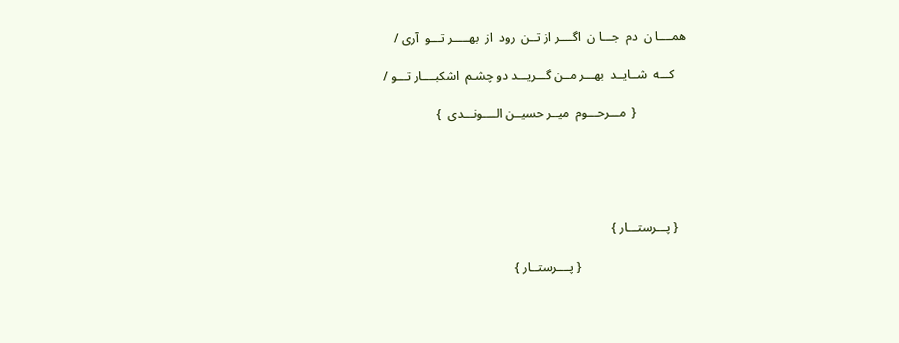همــــا ن  دم  جـــا ن  اگــــر از تــن  رود  از  بهـــــر تـــو  آری /

    کـــه  شــایــد  بهـــر مــن گـــریـــد دو چشـم  اشکبــــار تـــو /

                {  مـــرحـــوم  میــر حسیــن الــــونـــدی  }





   { پـــرستـــار }

                                  { پــــرستــار }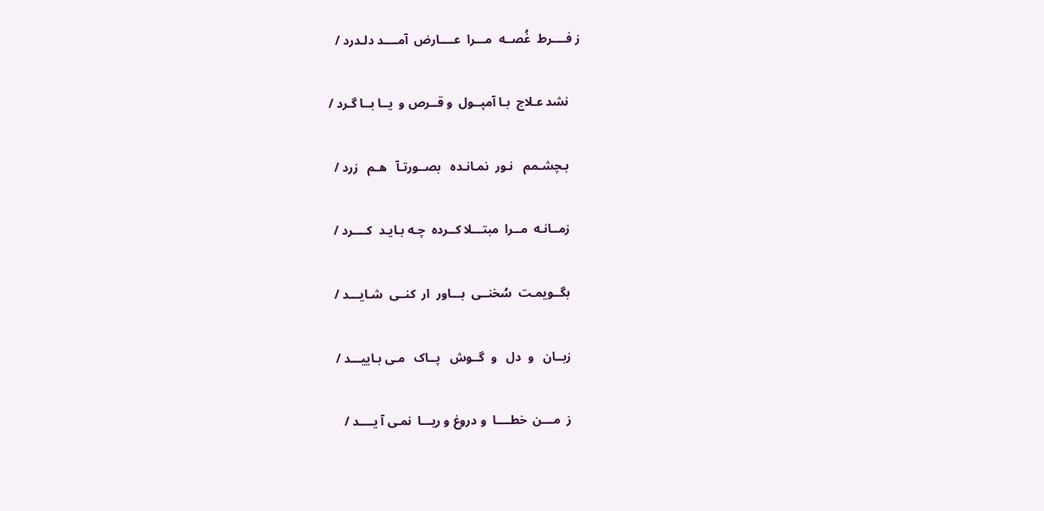ز فــــرط  غُصــه  مـــرا  عــــارض  آمــــد دلـدرد /

    نشد عـلاج  بـا آمپــول  و قــرص و  یــا بــا گـرد /

    بـچشـمم   نـور  نمـانـده   بصــورتـآ   هـم   زرد /

    زمــانـه  مــرا  مبتـــلا کــرده  چـه بـایـد  کــــرد /

    بگــویمـت  سُخنــی  بـــاور  ار  کنــی  شـایـــد /

    زبــان   و  دل   و  گــوش   پــاک   مـی بـاییـــد /

    ز  مـــن  خطــــا  و دروغ و ریـــا  نمـی آ یــــد /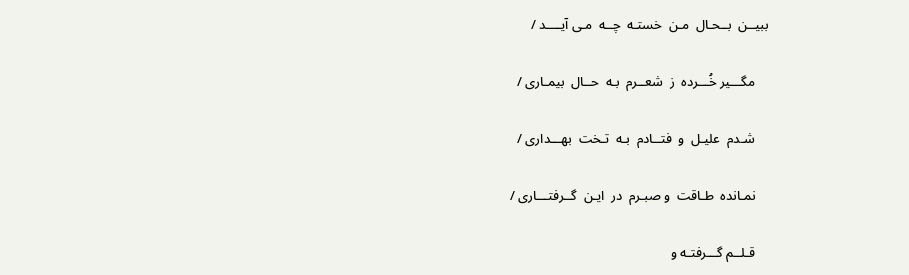ببیــن  بــحـال  مـن  خستـه  چــه  مـی آیــــد /

    مگـــیر خُـــرده  ز  شعــرم  بـه  حــال  بیمـاری /

    شـدم  علیـل  و  فتــادم  بـه  تـخت  بهـــداری /

    نمـانده  طـاقت  و صبـرم  در  ایـن  گــرفتـــاری /

    قـلــم گـــرفتـه و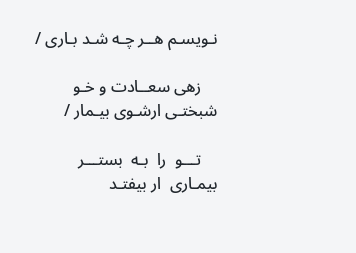نـویسـم هــر چـه شـد بـاری /

    زهی سعــادت و خـو شبختـی ارشـوی بیـمار /

    تـــو  را  بـه  بستـــر بیمـاری  ار بیفتـد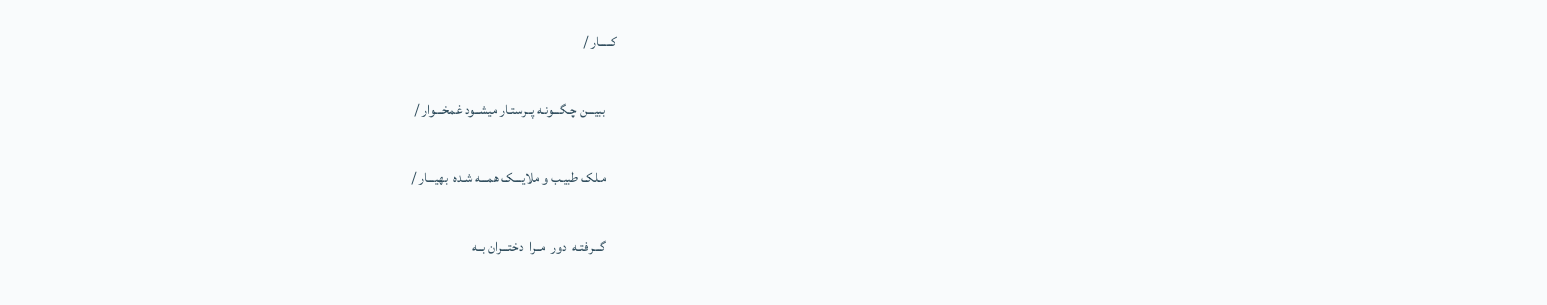کـــــار /

    ببیـــن چـگـــونـه پــرستـار میشــود غمخـــوار /

    مـلک طبیـب و ملایـــک همـــه شـده  بهیـــار /

    گـــرفتـه  دور  مــرا  دختـــران بــه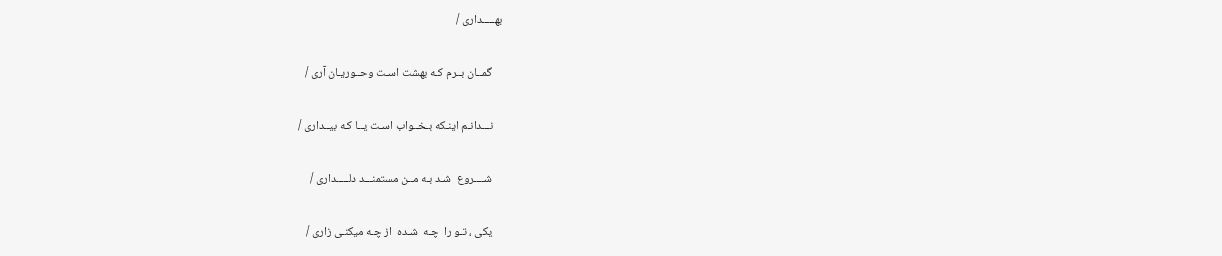بهـــــداری /

    گمــان بــرم کـه بهشت اسـت وحــوریـان آری /

    نـــدانـم اینـکه بـخــواب اسـت یــا کـه بیــداری /

    شــــروع  شـد بـه مــن مستمنـــد دلـــــداری /

    یکی ، تـو را  چـه  شـده  از چـه میکنـی زاری /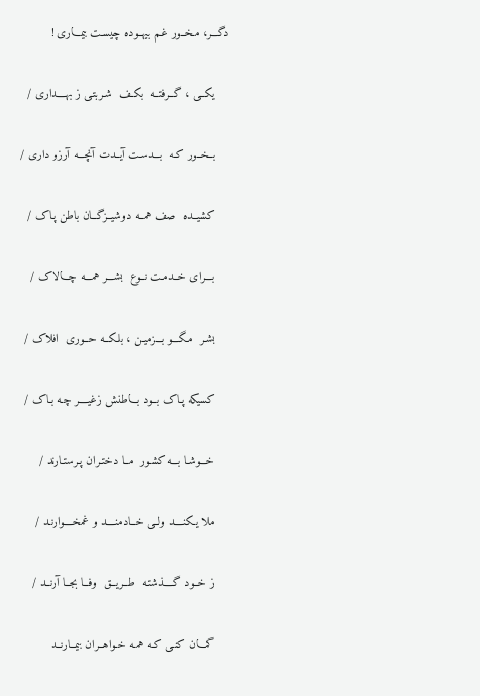دگـــر، مـخــور غـم بیهــوده چیسـت بیمـــاری !

    یکــی ، گــرفتــه  بکـف  شـربتـی ز بهــــداری /

    بــخــور کـه  بـــدسـت آیــدت آنچـــه آرزو داری /

    کشیــده  صف همــه دوشیــزگــان باطن پـاک /

    بـــرای خــدمـت نــوع  بشـــر همـــه چـــالاک /

    بشـر  مـگـــو بـــزمیـن ، بلکــه حــوری  افلاک /

    کسیکه پـاک بــود بـــاطنش زغیــــر چـه بـاک /

    خـــوشـا بـــه کشـور  مــا دختـران پـرستـارند /

    ملا یـکنــــد ولــی خــادمنــــد و غمخــــوارنـد /

    ز خــود گــــذشتـه  طــریــق  وفــا بجــا آرنــد /

    گمـــان کنـی کـه همـه خـواهــران بیمــارنــد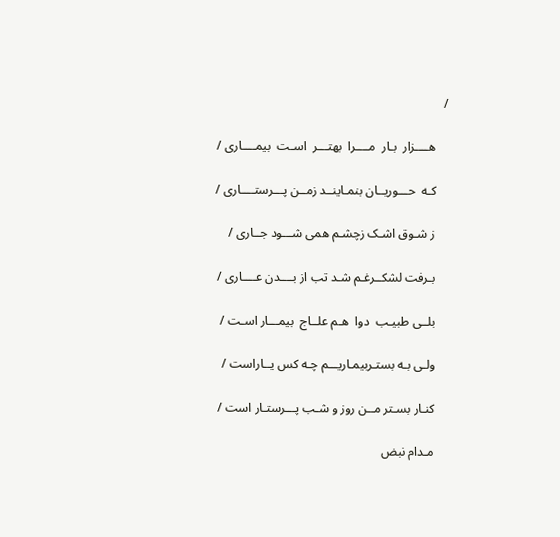/

    هــــزار  بـار  مــــرا  بهتـــر  اسـت  بیمــــاری /

    کـه  حـــوریــان بنمـاینــد زمــن پـــرستــــاری /

    ز شـوق اشـک زچشـم همی شـــود جــاری /

    بـرفت لشکــرغـم شـد تب از بــــدن عــــاری /

    بلــی طبیـب  دوا  هـم علــاج  بیمـــار اسـت /

    ولـی بـه بستـربیمـاریـــم چـه کس یــاراست /

    کنـار بسـتر مــن روز و شـب پـــرستـار است /

    مـدام نبض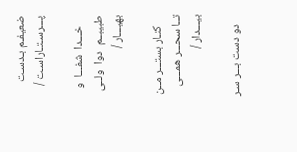ضعیفـم بـدسـت پـــرسـتـاراسـت /

    خـــدا  شفـــا  و  طبیبــم  دوا  ولــی  بهیـــار /

    کنـار بستـــر مــن تــا سحـــر همـــی بیـــدار /

    دو دست بـــر سـر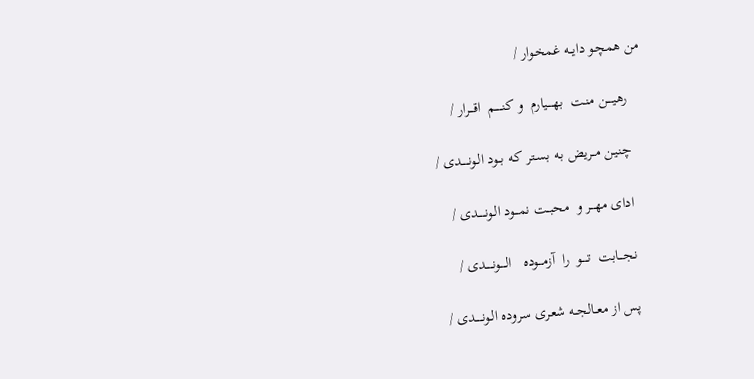من همچـو دایــه غمخـوار /

    رهیــــن منـت  بهــــیارم  و کنـــــم  اقـــرار /

    چنیـن مــریض بـه بسـتر کـه بــود الـونـــــدی /

    ادای مهـــر و  محبــت نمـــود الـونـــــدی /

    نـجـــابت  تــــو  را  آزمـــوده   الــــونـــــدی /

    پس از معــالجــه شعـری سروده الـونـــــدی /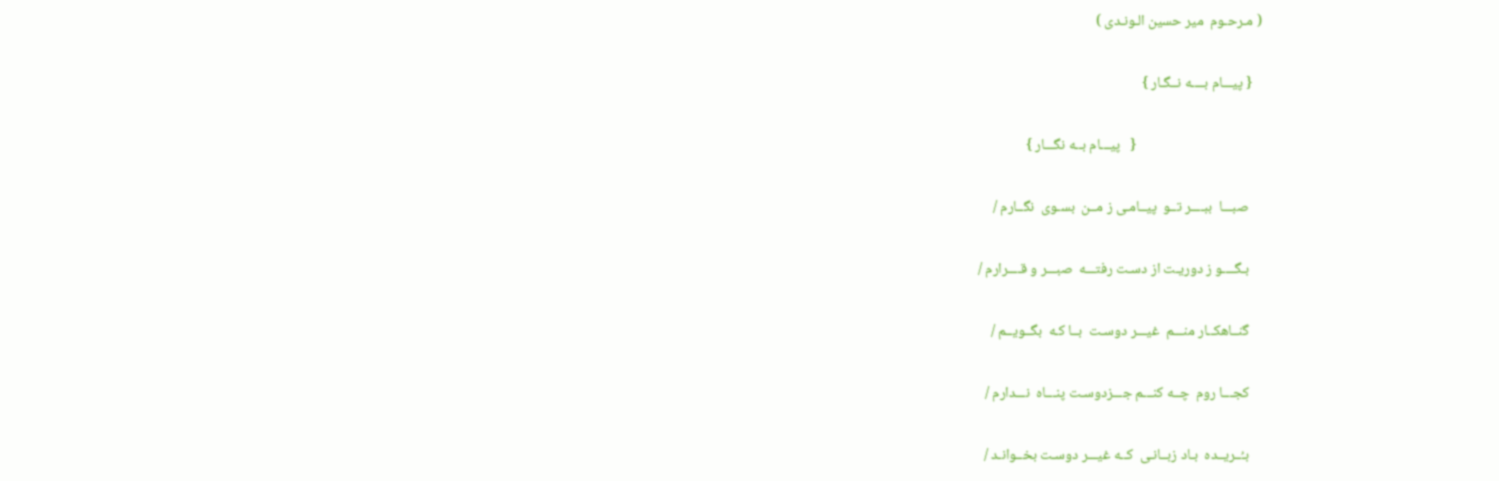( مـرحـوم  میر حسین الـونـدی )

   { پیـــام بــــه نــگـار }

                                      {   پیـــام بــه نگـــار }

    صبـــا  ببــــر تــو  پیــامـی ز مــن  بسـوی  نگــارم /

    بـگــــو ز دوریـت از دسـت رفتـــه  صبـــر و قــــرارم /

    گنــاهکــار منـــم  غیـــر دوسـت  بــا کـه  بگــویــم /

    کجـــا روم  چــه کنـــم جـــزدوسـت پنـــاه  نـــدارم /

    بـُــریــده  بـاد زبــانـی  کــه غیـــر دوسـت بخــوانـد /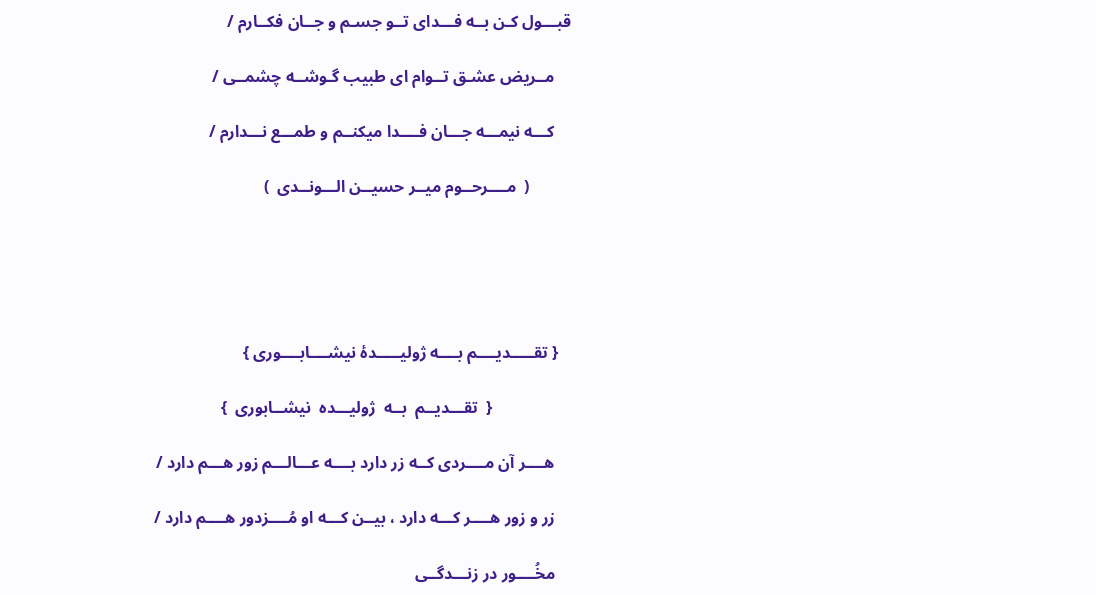قبـــول کـن بــه فـــدای تــو جسـم و جــان فکــارم /

    مــریض عشـق تــوام ای طبیب گـوشــه چشمــی /

    کـــه نیمـــه جـــان فــــدا میکنــم و طمـــع نـــدارم /

          (  مــــرحــوم میــر حسیــن الـــونــدی  )





   { تقـــــدیــــم بــــه ژولیـــــدۀ نیشــــابــــوری }

                   {  تقـــدیــم  بــه  ژولیـــده  نیشــابوری  }

    هــــر آن مــــردی کــه زر دارد بــــه عـــالـــم زور هـــم دارد /

    زر و زور هــــر کـــه دارد ، بیــن کـــه او مُــــزدور هــــم دارد /

    مخُــــور در زنـــدگــی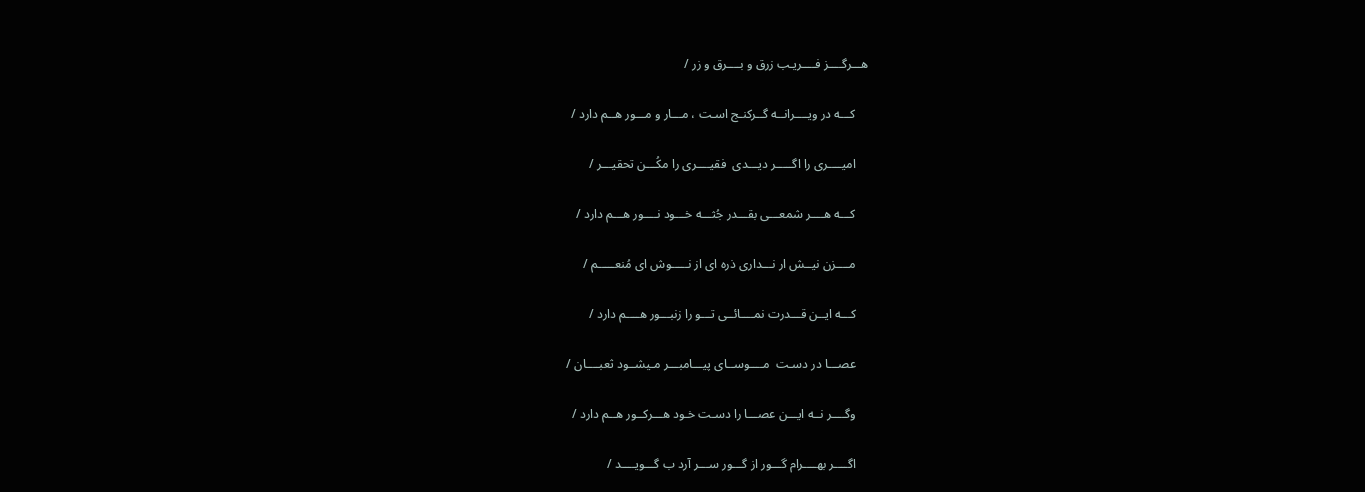هـــرگــــز فــــریـب زرق و بــــرق و زر /

    کـــه در ویــــرانــه گــرکنـج اسـت ، مـــار و مـــور هــم دارد /

    امیــــری را اگـــــر دیـــدی  فقیــــری را مکُـــن تحقیـــر /

    کـــه هــــر شمعـــی بقـــدر جُثـــه خـــود نــــور هـــم دارد /

    مــــزن نیــش ار نـــداری ذره ای از نـــــوش ای مُنعـــــم /

    کـــه ایــن قـــدرت نمــــائــی تـــو را زنبـــور هــــم دارد /

    عصـــا در دسـت  مــــوســای پیـــامبـــر مـیشــود ثعبــــان /

    وگــــر نــه ایـــن عصـــا را دسـت خـود هـــرکــور هــم دارد /

    اگــــر بهــــرام گـــور از گـــور ســـر آرد ب گـــویــــد /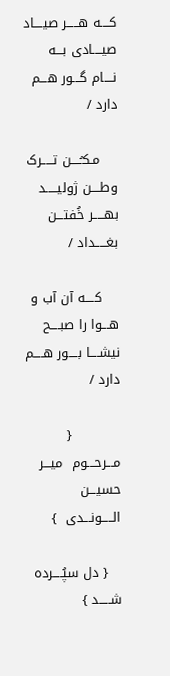کــــه هـــــر صیــــاد صیــــادی بـــه نــــام گـــور هـــم دارد /

    مـکـُــــن تـــــرک وطــــن ژولیـــــد بهـــــر خُفتـــن بغـــــداد /

    کــــه آن آب و هـــوا را صبــــح نیشــــا بــــور هــــم دارد /

           {  مـــرحـــوم  میـــر حسیـــن  الـــــونـــدی  }

   { دل سپُــــرده شـــــد }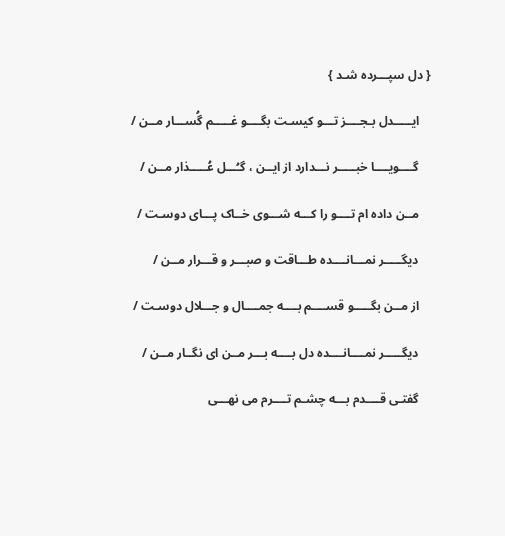{ دل سپـــرده شـد }

    ایـــــدل بـجــــز تـــو کیسـت بگــــو غـــــم گُســـار مــن /

    گــــویــــا خبـــــر نـــدارد از ایــن ، گـُـــل عُـــــذار مــن /

    مــن داده ام تــــو را کـــه شـــوی خــاک پـــای دوسـت /

    دیگـــــر نمـــانــــده طـــاقت و صبـــر و قـــرار مــن /

    از مــن بگـــــو قســــم بــــه جمــــال و جـــلال دوسـت /

    دیگـــــر نمــــانــــده دل بــــه بـــر مــن ای نگــار مــن /

    گفتـی قــــدم بـــه چشـم تــــرم می نهـــی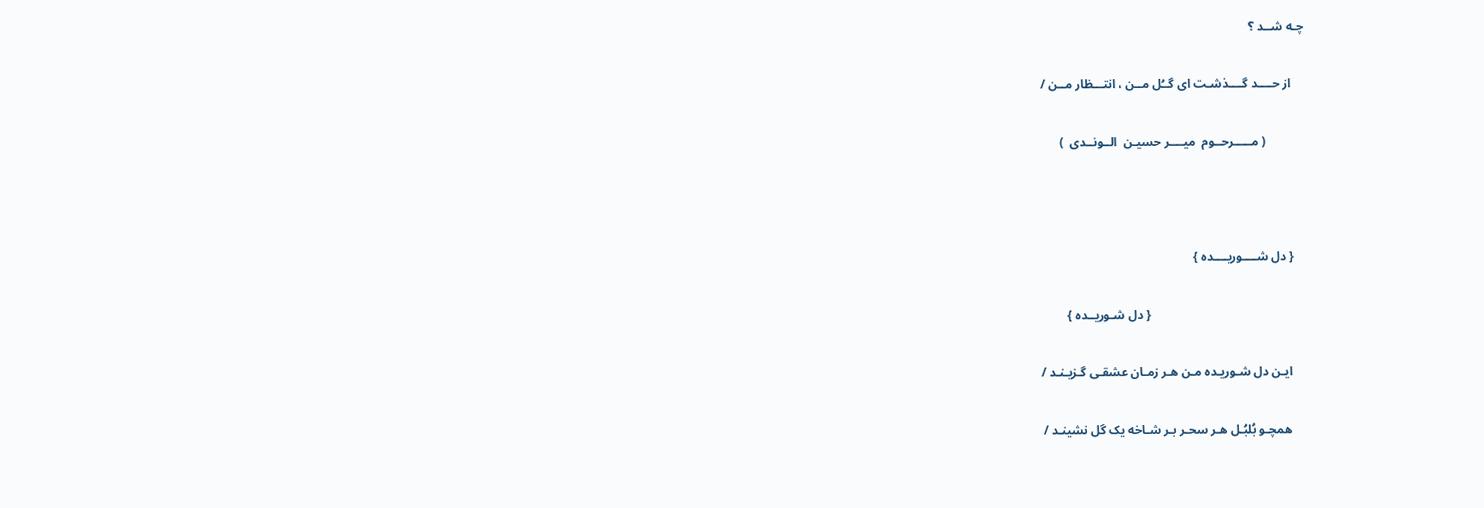چـه شــد ؟

    از حــــد گــــذشـت ای گــُل مــن ، انتـــظار مــن /

            ( مـــــرحــوم  میــــر حسیـن  الــونــدی  )



   { دل شــــوریــــده }

                                                 { دل شـوریــده }

    ایـن دل شـوریـده مـن هـر زمـان عشقـی گـزیـنـد /

    همچـو بُلبُـل هـر سحـر بـر شـاخه یک گل نشینـد /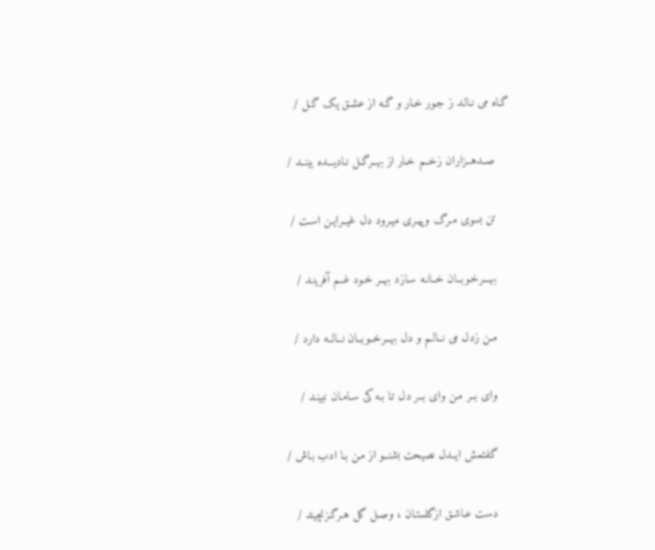گـاه می نـالـد ز جـور خـار و گـه از عشـق یک گـل /

    صــدهــزاران زخــم خـار از بهــرگـل نـادیـــده بینــد /

    تن بسوی مـرگ وپیـری میـرود دل غیــرایـن اسـت /

    بهـــرخـوبــان خــانـه سـازد بهــر خـود غــم آفرینـد /

    مـن زدل می نــالـم و دل بهــرخــوبــان نــالــه دارد /

    وای بــر مـن وای بــر دل تـا بـه کی سـامـان نبینـد /

    گفتمش ایــدل نصیحت بشنــو از مـن بـا ادب بـاش /

    دست عـاشـق ازگلستـان ، وصـل گل هـرگـزنچیند /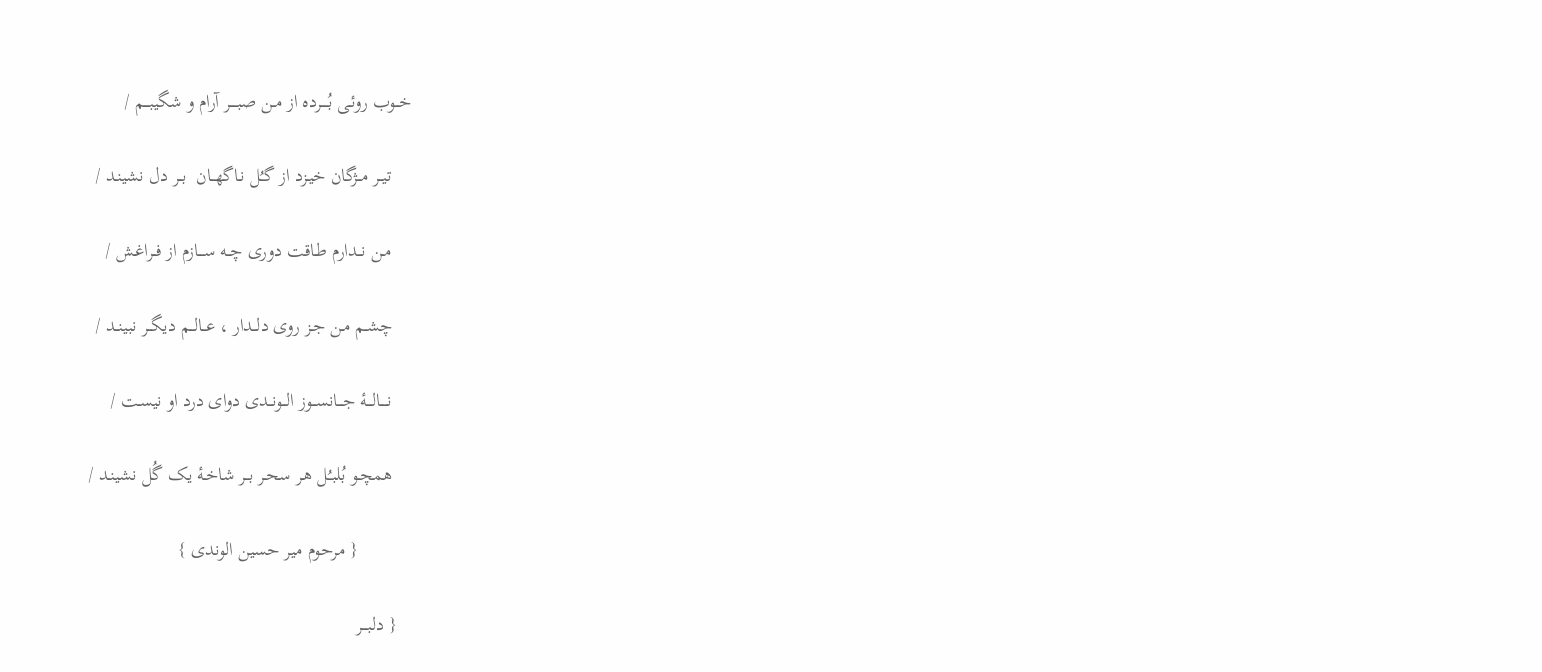خــوب روئـی بُــــرده از مـن صبــــر آرام و شگیبـــم /

    تیــر مــژگان خیـزد از گـُل نـاگهــان  بــر دل نشینـد /

    مـن نــدارم طـاقت دوری چــه ســـازم از فــراغـش /

    چشـم مـن جـز روی دلــدار ، عــالــم دیگــر نبینــد /

    نــــالـــۀ جـــانســوز الــونــدی دوای درد او نیسـت /

    همچـو بُلبـُل هـر سحـر بــر شاخـۀ یک گُل نشینـد /

           { مرحوم میر حسین الوندی }

   { دلبـــر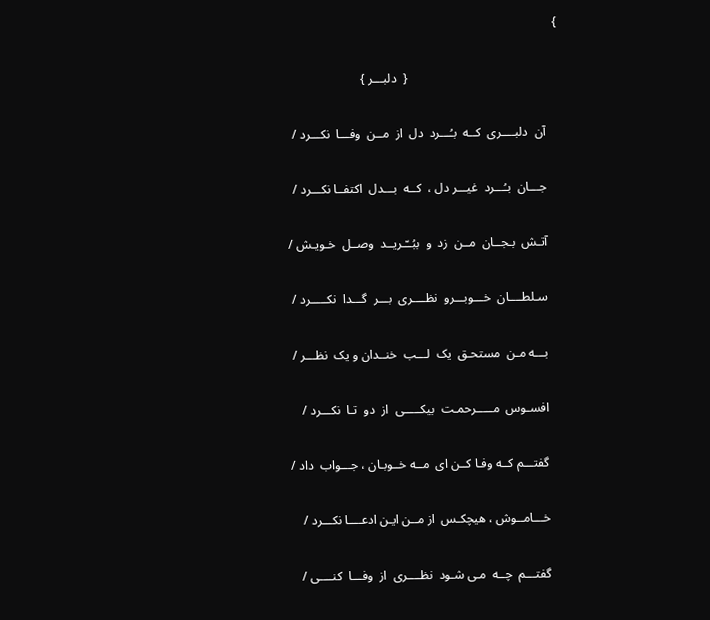}

                                                {  دلبـــر }

    آن  دلبــــری  کــه  بـُـــرد  دل  از  مــن  وفـــا  نکـــرد /

    جـــان  بـُـــرد  غیـــر دل ،  کــه  بـــدل  اکتفــا نکـــرد /

    آتـش  بـجــان  مــن  زد  و  ببُــّـریــد  وصــل  خـویـش /

    سـلطــــان  خـــوبـــرو  نظــــری  بـــر  گـــدا  نکـــــرد /

    بـــه مـن  مستحـق  یک  لـــب  خنــدان و یک  نظـــر /

    افسـوس  مـــــرحمـت  بیکـــــی  از  دو  تـا  نکـــرد /

    گفتـــم کــه وفـا کــن ای  مــه خــوبـان ، جـــواب  داد /

    خـــامــوش ، هیچکـس  از مــن ایـن ادعــــا نکـــرد /

    گفتـــم  چــه  مـی شـود  نظــــری  از  وفـــا  کنــــی /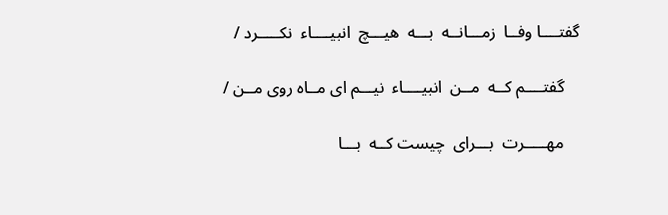گفتــــا وفــا  زمـــانــه  بـــه  هیـــچ  انبیــــاء  نکـــــرد /

    گفتــــم کــه  مــن  انبیــــاء  نیـــم ای مــاه روی مــن /

    مهـــــرت  بـــرای  چیست کــه  بـــا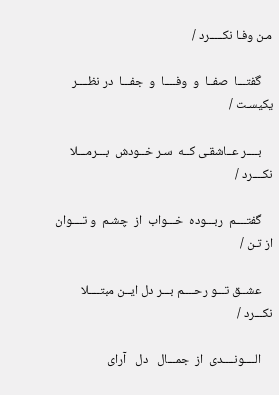مـن وفـا نکـــــرد /

    گفتـــا  صفــا  و  وفــــا  و  جفـــا  در نظــــر  یکیسـت /

    بــــر عــاشقـی کــه  سـر خــودش  بـــرمـــلا نکــــرد /

    گفتــــم  ربـــوده  خـــواب  از  چشـم  و تــــوان از تـن /

    عشــق تـــو رحــــم بـــر دل ایــن مبتــــلا نکـــرد /

    الــــونــــدی  از  جمـــال   دل   آرای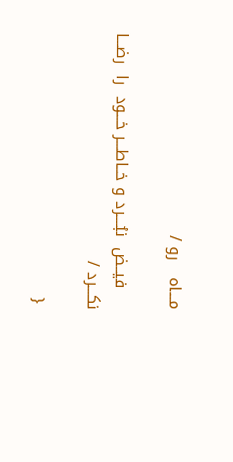مـــاه   رو /

    فیــض  نبُــــرد و خــاطـــر خـــود  را  رضـــا  نکـــرد /

 {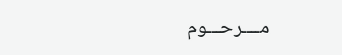مــــرحـــوم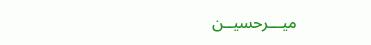میـــرحسیــن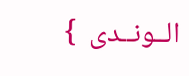الــونــدی  }